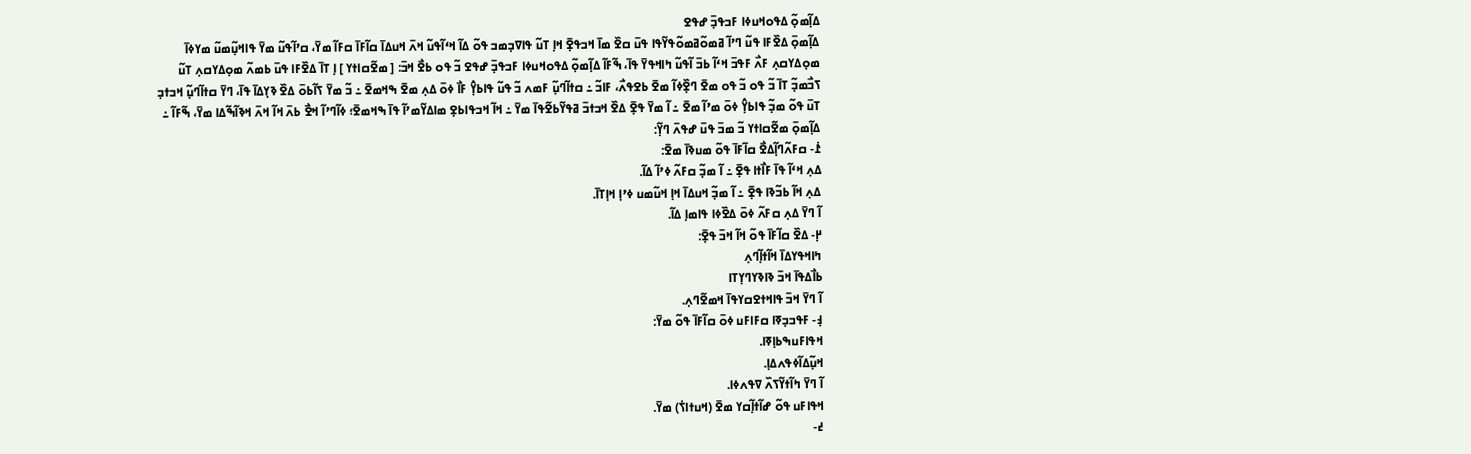ߡߊ߲߬ߘߋ߲߬ ߡߟߋߞߎߦߊ ߓߏߟߏ߲߫ ߝߟߐ
ߡߊ߲߬ߘߋ߲߫ ߡߐ߰ߓߊ ߟߎ߬ ߣߴߊ߬ ߥߘߋ߬ߥߘߋ߬ߟߌ߬ߟߊ ߟߎ߫ ߛߐ߰ ߘߊ߫ ߞߏߟߐ߲߫ ߞߊ߲ ߠߎ߬ ߟߊߜߏ߲ߘߏ ߟߋ߬ ߡߊ߬ ߞߵߊ߬ߟߎ߬ ߞߍ߫ ߞߎߡߊ߫ ߛߊ߬ߓߊ߫ ߛߓߊ߬ ߘߌ߫، ߛߴߊ߬ߟߎ߬ ߘߌ߫ ߟߊߞߎ߲߬ߘߎ߬ ߘߌߦߊ߫ ߘߋ߲ߡߌߛߍ߲ ߓߍ߯ ߓߟߏ߫ ߞߵߊ߬ ߕߏ߫ ߊ߬ߟߎ߬ ߤߊߞߟߌ߫ ߟߊ߫، ߒ߬ߓߊ߬ ߡߊ߲߬ߘߋ߲߬ ߡߟߋߞߎߦߊ ߓߏߟߏ߲߫ ߝߟߐ ߏ߬ ߟߋ ߕߐ߯ ߞߏ߫: [ ߘߐ߬ߛߊߙߌ ] ߊ߲ ߠߊ߫ ߡߐ߰ߓߊ ߟߎ߫ ߕߘߍ߬ ߘߋ߲ߡߌߛߍ߲ ߠߎ߬ ߖߏ߯ߘߏ߲߬ ߠߊ߫ ߏ߬ ߟߋ ߏ߬ ߟߋ ߘߐ߫ ߣߐ߲߰ߦߊ߬ ߘߐ߫ ߕߐߟߍ߯، ߓߊߏ߬ ߸ ߛߙߊ߬ߣߎ߲߬ ߓߘߍ ߏ߬ ߟߎ߬ ߟߊߕߌ߲߮ ߓߊ߯ ߦߋ߫ ߡߍ߲ ߘߐ߫ ߒߞߘߐ߫ ߸ ߏ߬ ߘߌ߫ ߖߊ߬ߕߋ߫ ߡߐ߰ ߢߌ߲ߡߊ߫ ߟߊ߫، ߣߌ߫ ߛߙߊ߬ߣߎ߲߬ ߞߏߙߏ߲ ߠߎ߫ ߟߋ߬ ߘߏ߲߬ ߟߊߕߌ߲߮ ߦߋ߫ ߘߴߊ߬ ߘߐ߫ ߸ ߊ߬ ߘߌ߫ ߟߐ߲߫ ߡߐ߰ ߞߏߙߏ߫ ߥߟߌ߬ߕߐ߬ߟߊ߫ ߘߌ߫ ߸ ߞߊ߬ ߞߏߟߊߕߐ߲ ߘߊߡߌ߬ߘߴߊ߬ ߟߊ߫ ߒߞߘߐ߫؛ ߦߊ߬ߣߴߊ߬ ߞߐ߯ ߕߍ߫ ߞߊ߬ ߞߍ߫ ߞߢߊ߬ߒ߬ߡߊ ߘߌ߫، ߒ߬ߓߊ߬ ߸ ߡߊ߲߬ߘߋ߲߫ ߘߐ߬ߛߊߙߌ ߏ߬ ߘߏ߫ ߟߎ߫ ߝߟߍ߫ ߣߌ߲߬:
߁߭- ߛߓߍ߬ߣߊ߲߬ߡߐ߯ ߛߊ߬ߓߊ߫ ߟߋ߬ ߘߎߢߊ߫ ߘߐ߫:
ߡߍ߲ ߞߵߊ߬ ߟߊ߫ ߓߊ߯ߙߊ ߟߐ߲߫ ߸ ߊ߬ ߘߏ߲߬ ߛߓߍ߬ ߦߴߊ߬ ߡߊ߬.
ߡߍ߲ ߞߊ߬ ߕߏ߬ߢߊ ߟߐ߲߫ ߸ ߊ߬ ߘߏ߲߬ ߞߎߡߊ߫ ߞߊ߲ ߞߎ߬ߘߎ ߦߴߊ߲ ߞߊ߲ߠߊ߫.
ߊ߬ ߣߌ߫ ߡߍ߲ ߛߓߍ߬ ߦߋ߫ ߡߐ߰ߦߊ ߟߊߘߊ߲ ߡߊ߬.
߂߲- ߡߐ߰ ߛߊ߬ߓߊ߫ ߟߋ߬ ߞߊ߬ ߞߏ߫ ߟߐ߲߫:
ߤߊߞߟߌߡߊ߫ ߞߊ߬ߙߊ߲߬ߣߍ߲
ߕߊ߯ߡߟߊ߫ ߞߏ߫ ߢߊߢߌߣߌ߲ߠߊ
ߊ߬ ߣߌ߫ ߞߏ߫ ߟߊߞߙߐߛߌߟߊ߫ ߞߘߐ߬ߣߍ߲.
߃߲- ߓߟߏߏ߲ߧߊ ߛߓߊߓߎ ߦߋ߫ ߛߊ߬ߓߊ߫ ߟߋ߬ ߘߌ߫:
ߞߟߊߓߎߒߕߊ߲ߧߊ.
ߞߎ߲߬ߡߊ߬ߦߟߍߡߊ߲.
ߊ߬ ߣߌ߫ ߤߊ߬ߙߌ߬ߖߍ߰ ߜߟߍߦߊ.
ߞߟߊߓߎ ߟߋ߬ ߝߊ߬ߙߊ߲߬ߛߌ ߘߐ߫ (ߞߎߙߊߖ߭) ߘߌ߫.
߄-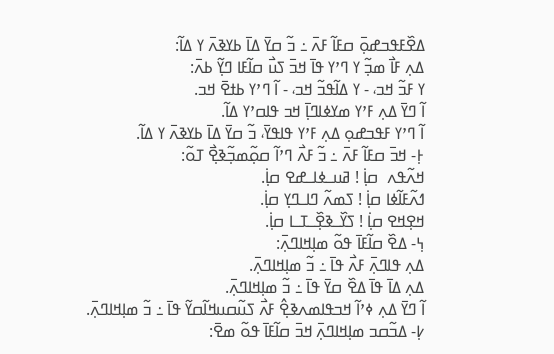ߡߐ߰ߓߟߏߝߋ߲߫ ߛߓߊ߬ ߓߍ߫ ߸ ߏ߬ ߛߌ߫ ߡߊ߫ ߕߌߢߍ߫ ߌ ߡߊ߬:
ߡߍ߲ ߓߊ߯ ߘߏ߲߬ ߌ ߣߴߌ ߟߊ߫ ߞߏ߫ ߖߎ߯ ߛߊ߬ߓߊ ߣߌ߲߬ ߕߍ߫:
ߌ ߓߏ߬ ߞߏ، - ߌ ߡߊ߬ߟߏ߬ ߞߏ، - ߊ߬ ߣߴߌ ߕߙߐ߫ ߞߏ.
ߊ߬ ߣߌ߫ ߡߍ߲ ߓߴߌ ߘߌߦߊߣߊ߲߫ ߞߏ ߟߊߛߴߌ ߡߊ߬.
ߊ߬ ߣߴߌ ߓߟߏߝߋ߲ ߡߍ߲ ߓߴߌ ߟߊߟߌ߫، ߏ߬ ߛߌ߫ ߡߊ߫ ߕߌߢߍ߫ ߌ ߡߊ߬.
߅߲- ߞߏ߫ ߛߓߊ߬ ߓߍ߫ ߸ ߏ߬ ߓߍ߯ ߣߴߊ߬ ߛߋ߲߬ߘߏ߲߬ߢߐ߲߯ ߠߋ߬:
ߞߍ߬ߟߍ  ߛߊ߲߭ ! ߥߎߺߦߊߺߝߐ ߛߊ߲߭.
ߗߍ߬ߓߊ߬ߦߊ ߛߊ߲߭ ! ߖߘߍ߬ ߣߊߺߣߌ߲ ߛߊ߲߭.
ߞߐ߲ߞߐ ߛߊ߲߭ ! ߖߌ߰ߺߢߐ߲߰ߺߠߺߊ ߛߊ߲߭.
߆߲- ߡߐ߰ ߛߊ߬ߓߊ߫ ߟߋ߬ ߘߊ߲ߞߊߣߍ߲߫:
ߡߍ߲ ߟߊߣߍ߲߫ ߓߍ߯ ߟߊ߫ ߸ ߏ߬ ߘߊ߲ߞߊߣߍ߲߫.
ߡߍ߲ ߡߊ߫ ߟߊ߫ ߡߐ߰ ߛߌ߫ ߟߊ߫ ߸ ߏ߬ ߘߊ߲ߞߊߣߍ߲߫.
ߊ߬ ߣߌ߫ ߡߍ߲ ߦߴߊ߬ ߞߏߟߊߘߍߢߐ߲߮ ߓߍ߯ ߖߎ߬ߛߎߞߊ߬ߛߌ߬ ߟߊ߫ ߸ ߏ߬ ߘߊ߲ߞߊߣߍ߲߫.
߇߲- ߡߏ߬ߛߏ ߘߊ߲ߞߊߣߍ߲߫ ߞߏ߫ ߛߊ߬ߓߊ߫ ߟߋ߬ ߘߐ߫: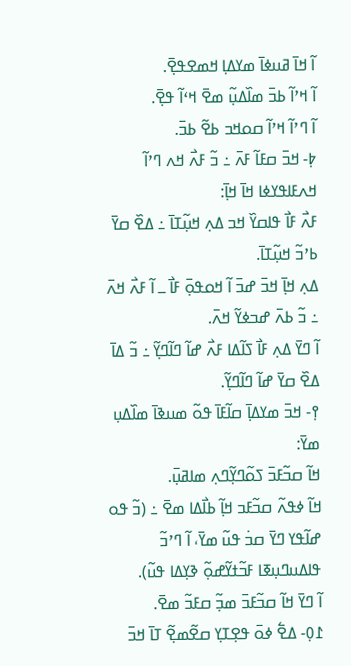ߊ߬ ߞߊ߫ ߥߎߦߊ߫ ߘߌߡߊ߲ ߞߘߐߟߐ߲߫.
ߊ߬ ߞߴߊ߬ ߕߏ߫ ߘߊ߰ߡߎ߲߬ ߘߐ߫ ߞߵߊ߬ ߟߐ߲߫.
ߊ߬ ߣߴߊ߬ ߞߴߊ߬ ߛߋߞߏ ߕߐ߬ ߕߏ߫.
߈߲- ߞߏ߫ ߛߓߊ߬ ߓߍ߫ ߸ ߏ߬ ߓߍ߯ ߞߍ ߣߴߊ߬ ߞߍߓߊߟߌߦߊ ߞߊ߫ ߞߊ߲߫:
ߓߍ߯ ߓߊ߯ ߟߊߛߌ߰ ߞߏ ߡߍ߲ ߞߎ߲߬ߠߊ߫ ߸ ߡߐ߰ ߛߌ߫ ߕߴߏ߬ ߞߎ߲߬ߠߊ߫.
ߡߍ߲ ߞߊ߲߫ ߞߏ߫ ߝߏ߫ ߊ߬ ߞߋߟߋ߲߫ ߓߊ߯ ߺ ߊ߬ ߓߍ߯ ߞߍ߫ ߸ ߏ߬ ߕߍ߫ ߝߏߦߌ߬ ߞߍ߫.
ߊ߬ ߣߌ߫ ߡߍ߲ ߓߊ߯ ߖߊ߬ߡߊ ߓߍ߯ ߝߊ߬ ߣߊ߬ߣߌ߲߬ ߸ ߏ߬ ߡߊ߫ ߡߐ߰ ߛߌ߫ ߝߊ߬ ߣߊ߬ߣߌ߲߬.
߉߲- ߞߏ߫ ߘߌߡߊ߲߫ ߛߊ߬ߓߊ߫ ߟߋ߬ ߘߎߢߊ߫ ߘߊ߰ߡߎ߲ ߘߌ߫:
ߞߊ߬ ߛߏ߬ߓߏ߫ ߖߋ߬ߣߌ߲߬ߣߍ߲ ߘߊߥߎ߲߫.
ߞߊ߬ ߦߟߍ߬ ߛߏ߬ߓߏ ߞߊ߲߬ ߕߊ߯ߡߊ ߘߐ߫ ߸ (ߏ߬ ߟߋ ߝߊ߬ߟߌ ߣߌ߫ ߛߏ߭ ߟߎ߬ ߘߌ߫، ߊ߬ ߣߴߏ߬ ߟߊߡߎߣߎ߲ߧߊ ߓߏ߬ߙߌ߬ߝߋ߲߬ ߢߌ߲ߡߊ ߟߎ߬).
ߊ߬ ߣߌ߫ ߞߊ߬ ߛߏ߬ߓߏ߫ ߘߏ߲߬ ߛߓߏ߬ ߘߐ߫.
߁߀߲- ߡߐ߱ ߦߋ߫ ߟߐ߲ߠߌ߲ ߛߐ߬ߘߐ߲߬ ߠߊ߫ ߞߏ߫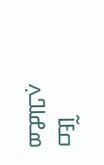ߛߓߊ߬ ߘߝߊߣߍ߲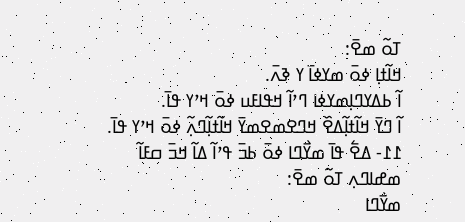ߠߋ߬ ߘߐ߫:
ߞߊ߬ߙߊ߲ ߦߋ߫ ߘߌߦߊ߫ ߌ ߢߍ߫.
ߊ߬ ߕߡߌߣߊ߲ߘߌߦߊ ߣߴߊ߬ ߞߟߊߓߎ ߦߋ߫ ߞߴߌ ߟߊ߫.
ߊ߬ ߣߌ߫ ߞߊ߬ߙߊ߲߬ߡߐ߰ ߞߣߐߘߐߘߌ߫ ߞߊ߬ߙߊ߲߬ߣߍ߲߬ ߦߋ߫ ߞߴߌ ߟߊ߫.
߁߁- ߡߐ߱ ߟߊ߫ ߘߌ߯ߣߊ ߦߋ߫ ߕߏ߫ ߟߴߊ߬ ߡߊ߬ ߞߏ߫ ߛߓߊ߬ ߘߝߊߣߍ߲ ߠߋ߬ ߘߐ߫:
ߘߌ߯ߣߊ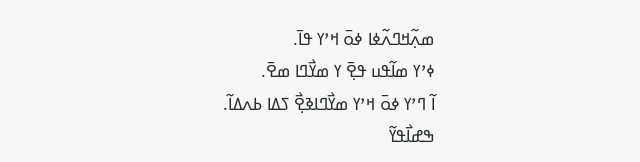ߘߍ߲߬ߞߣߍ߬ߦߊ ߦߋ߫ ߞߴߌ ߟߊ߫.
ߦߴߌ ߘߊ߬ߟߎ ߟߐ߲߫ ߌ ߘߌ߯ߣߊ ߘߐ߫.
ߊ߬ ߣߴߌ ߦߋ߫ ߞߴߌ ߘߌ߯ߣߊߢߐ߲߯ ߖߡߊ ߕߍߡߊ߬.
ߒߝߊ߯ߟߌ߬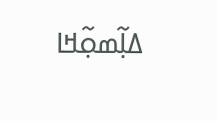ߡߊ߲߬ߘߋ߲߬ߞߊ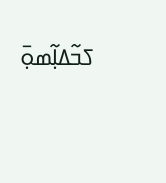ߖߏ߬ߡߊ߲߬ߘߋ߲߫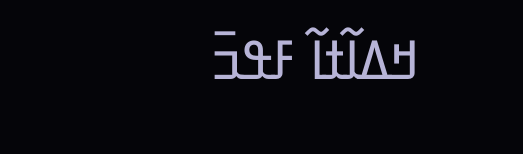ߞߡߊ߬ߙߊ߬ ߓߟߏ߫